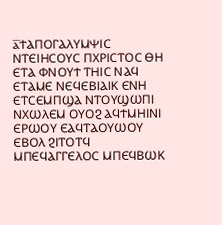ⲁ̅ϮⲀⲠⲞⲄⲀⲖⲨⲘⲮⲒⲤ ⲚⲦⲈⲒⲎⲤⲞⲨⲤ ⲠⲬⲢⲒⲤⲦⲞⲤ ⲐⲎ ⲈⲦⲀ ⲪⲚⲞⲨϮ ⲦⲎⲒⲤ ⲚⲀϤ ⲈⲦⲀⲘⲈ ⲚⲈϤⲈⲂⲒⲀⲒⲔ ⲈⲚⲎ ⲈⲦⲤⲈⲘⲠϢⲀ ⲚⲦⲞⲨϢⲰⲠⲒ ⲚⲬⲰⲖⲈⲘ ⲞⲨⲞϨ ⲀϤϮⲘⲎⲒⲚⲒ ⲈⲢⲰⲞⲨ ⲈⲀϤⲦⲀⲞⲨⲰⲞⲨ ⲈⲂⲞⲖ ϨⲒⲦⲞⲦϤ ⲘⲠⲈϤⲀⲄⲄⲈⲖⲞⲤ ⲘⲠⲈϤⲂⲰⲔ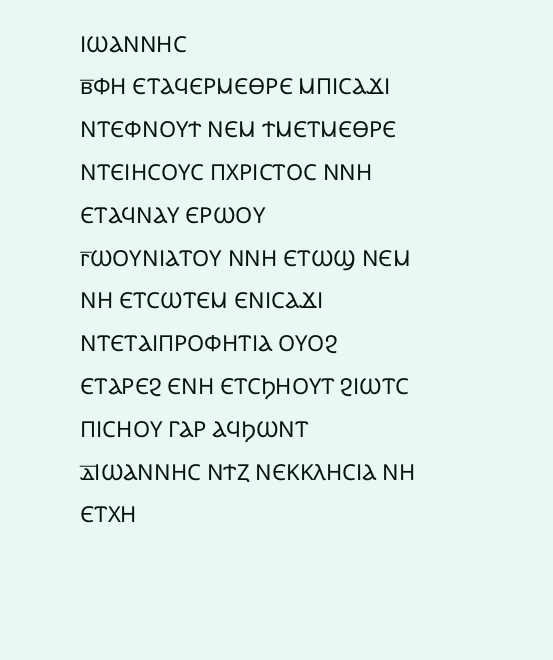ⲒⲰⲀⲚⲚⲎⲤ
ⲃ̅ⲪⲎ ⲈⲦⲀϤⲈⲢⲘⲈⲐⲢⲈ ⲘⲠⲒⲤⲀϪⲒ ⲚⲦⲈⲪⲚⲞⲨϮ ⲚⲈⲘ ϮⲘⲈⲦⲘⲈⲐⲢⲈ ⲚⲦⲈⲒⲎⲤⲞⲨⲤ ⲠⲬⲢⲒⲤⲦⲞⲤ ⲚⲚⲎ ⲈⲦⲀϤⲚⲀⲨ ⲈⲢⲰⲞⲨ
ⲅ̅ⲰⲞⲨⲚⲒⲀⲦⲞⲨ ⲚⲚⲎ ⲈⲦⲰϢ ⲚⲈⲘ ⲚⲎ ⲈⲦⲤⲰⲦⲈⲘ ⲈⲚⲒⲤⲀϪⲒ ⲚⲦⲈⲦⲀⲒⲠⲢⲞⲪⲎⲦⲒⲀ ⲞⲨⲞϨ ⲈⲦⲀⲢⲈϨ ⲈⲚⲎ ⲈⲦⲤϦⲎⲞⲨⲦ ϨⲒⲰⲦⲤ ⲠⲒⲤⲎⲞⲨ ⲄⲀⲢ ⲀϤϦⲰⲚⲦ
ⲇ̅ⲒⲰⲀⲚⲚⲎⲤ ⲚϮⲌ ⲚⲈⲔⲔⲖⲎⲤⲒⲀ ⲚⲎ ⲈⲦⲬⲎ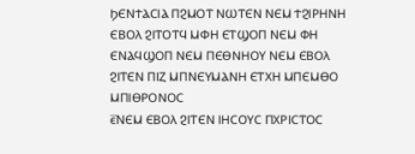ϦⲈⲚϮⲀⲤⲒⲀ ⲠϨⲘⲞⲦ ⲚⲰⲦⲈⲚ ⲚⲈⲘ ϮϨⲒⲢⲎⲚⲎ ⲈⲂⲞⲖ ϨⲒⲦⲞⲦϤ ⲘⲪⲎ ⲈⲦϢⲞⲠ ⲚⲈⲘ ⲪⲎ ⲈⲚⲀϤϢⲞⲠ ⲚⲈⲘ ⲠⲈⲐⲚⲎⲞⲨ ⲚⲈⲘ ⲈⲂⲞⲖ ϨⲒⲦⲈⲚ ⲠⲒⲌ ⲘⲠⲚⲈⲨⲘⲀⲚⲎ ⲈⲦⲬⲎ ⲘⲠⲈⲘⲐⲞ ⲘⲠⲒⲐⲢⲞⲚⲞⲤ
ⲉ̅ⲚⲈⲘ ⲈⲂⲞⲖ ϨⲒⲦⲈⲚ ⲒⲎⲤⲞⲨⲤ ⲠⲬⲢⲒⲤⲦⲞⲤ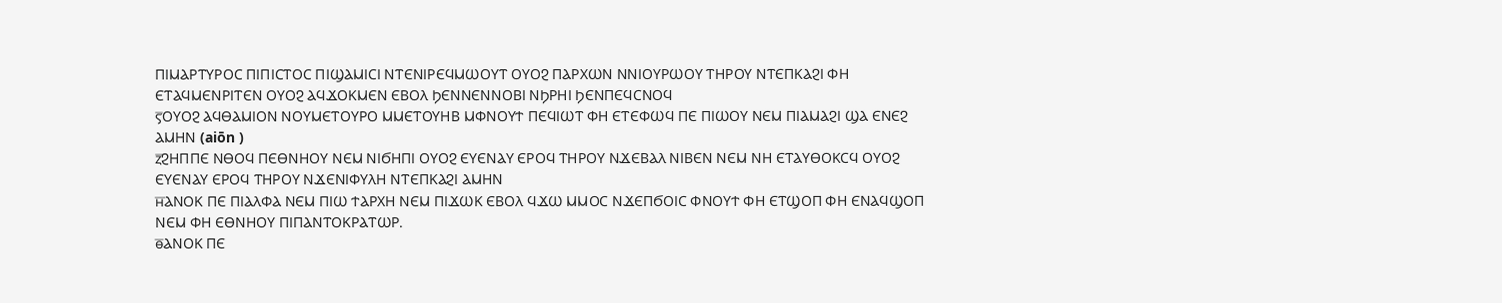ⲠⲒⲘⲀⲢⲦⲨⲢⲞⲤ ⲠⲒⲠⲒⲤⲦⲞⲤ ⲠⲒϢⲀⲘⲒⲤⲒ ⲚⲦⲈⲚⲒⲢⲈϤⲘⲰⲞⲨⲦ ⲞⲨⲞϨ ⲠⲀⲢⲬⲰⲚ ⲚⲚⲒⲞⲨⲢⲰⲞⲨ ⲦⲎⲢⲞⲨ ⲚⲦⲈⲠⲔⲀϨⲒ ⲪⲎ ⲈⲦⲀϤⲘⲈⲚⲢⲒⲦⲈⲚ ⲞⲨⲞϨ ⲀϤϪⲞⲔⲘⲈⲚ ⲈⲂⲞⲖ ϦⲈⲚⲚⲈⲚⲚⲞⲂⲒ ⲚϦⲢⲎⲒ ϦⲈⲚⲠⲈϤⲤⲚⲞϤ
ⲋ̅ⲞⲨⲞϨ ⲀϤⲐⲀⲘⲒⲞⲚ ⲚⲞⲨⲘⲈⲦⲞⲨⲢⲞ ⲘⲘⲈⲦⲞⲨⲎⲂ ⲘⲪⲚⲞⲨϮ ⲠⲈϤⲒⲰⲦ ⲪⲎ ⲈⲦⲈⲪⲰϤ ⲠⲈ ⲠⲒⲰⲞⲨ ⲚⲈⲘ ⲠⲒⲀⲘⲀϨⲒ ϢⲀ ⲈⲚⲈϨ ⲀⲘⲎⲚ (aiōn )
ⲍ̅ϨⲎⲠⲠⲈ ⲚⲐⲞϤ ⲠⲈⲐⲚⲎⲞⲨ ⲚⲈⲘ ⲚⲒϬⲎⲠⲒ ⲞⲨⲞϨ ⲈⲨⲈⲚⲀⲨ ⲈⲢⲞϤ ⲦⲎⲢⲞⲨ ⲚϪⲈⲂⲀⲖ ⲚⲒⲂⲈⲚ ⲚⲈⲘ ⲚⲎ ⲈⲦⲀⲨⲐⲞⲔⲤϤ ⲞⲨⲞϨ ⲈⲨⲈⲚⲀⲨ ⲈⲢⲞϤ ⲦⲎⲢⲞⲨ ⲚϪⲈⲚⲒⲪⲨⲖⲎ ⲚⲦⲈⲠⲔⲀϨⲒ ⲀⲘⲎⲚ
ⲏ̅ⲀⲚⲞⲔ ⲠⲈ ⲠⲒⲀⲖⲪⲀ ⲚⲈⲘ ⲠⲒⲰ ϮⲀⲢⲬⲎ ⲚⲈⲘ ⲠⲒϪⲰⲔ ⲈⲂⲞⲖ ϤϪⲰ ⲘⲘⲞⲤ ⲚϪⲈⲠϬⲞⲒⲤ ⲪⲚⲞⲨϮ ⲪⲎ ⲈⲦϢⲞⲠ ⲪⲎ ⲈⲚⲀϤϢⲞⲠ ⲚⲈⲘ ⲪⲎ ⲈⲐⲚⲎⲞⲨ ⲠⲒⲠⲀⲚⲦⲞⲔⲢⲀⲦⲰⲢ.
ⲑ̅ⲀⲚⲞⲔ ⲠⲈ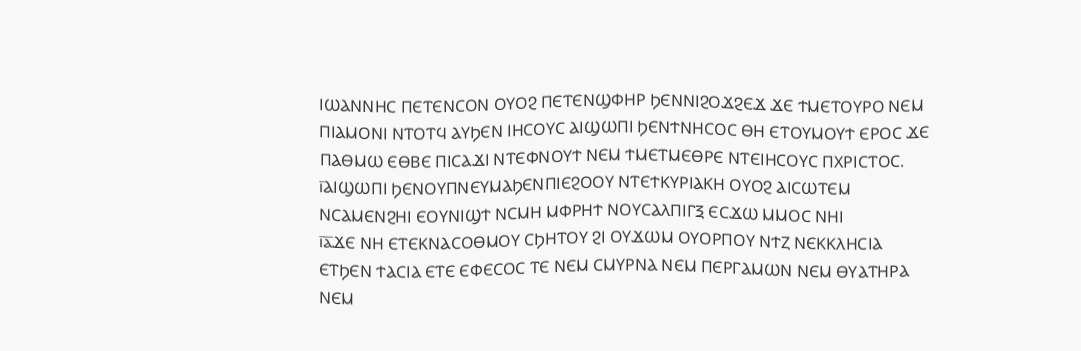ⲒⲰⲀⲚⲚⲎⲤ ⲠⲈⲦⲈⲚⲤⲞⲚ ⲞⲨⲞϨ ⲠⲈⲦⲈⲚϢⲪⲎⲢ ϦⲈⲚⲚⲒϨⲞϪϨⲈϪ ϪⲈ ϮⲘⲈⲦⲞⲨⲢⲞ ⲚⲈⲘ ⲠⲒⲀⲘⲞⲚⲒ ⲚⲦⲞⲦϤ ⲀⲨϦⲈⲚ ⲒⲎⲤⲞⲨⲤ ⲀⲒϢⲰⲠⲒ ϦⲈⲚϮⲚⲎⲤⲞⲤ ⲐⲎ ⲈⲦⲞⲨⲘⲞⲨϮ ⲈⲢⲞⲤ ϪⲈ ⲠⲀⲐⲘⲰ ⲈⲐⲂⲈ ⲠⲒⲤⲀϪⲒ ⲚⲦⲈⲪⲚⲞⲨϮ ⲚⲈⲘ ϮⲘⲈⲦⲘⲈⲐⲢⲈ ⲚⲦⲈⲒⲎⲤⲞⲨⲤ ⲠⲬⲢⲒⲤⲦⲞⲤ.
ⲓ̅ⲀⲒϢⲰⲠⲒ ϦⲈⲚⲞⲨⲠⲚⲈⲨⲘⲀϦⲈⲚⲠⲒⲈϨⲞⲞⲨ ⲚⲦⲈϮⲔⲨⲢⲒⲀⲔⲎ ⲞⲨⲞϨ ⲀⲒⲤⲰⲦⲈⲘ ⲚⲤⲀⲘⲈⲚϨⲎⲒ ⲈⲞⲨⲚⲒϢϮ ⲚⲤⲘⲎ ⲘⲪⲢⲎϮ ⲚⲞⲨⲤⲀⲖⲠⲒⲄⲜ ⲈⲤϪⲰ ⲘⲘⲞⲤ ⲚⲎⲒ
ⲓ̅ⲁ̅ϪⲈ ⲚⲎ ⲈⲦⲈⲔⲚⲀⲤⲞⲐⲘⲞⲨ ⲤϦⲎⲦⲞⲨ ϨⲒ ⲞⲨϪⲰⲘ ⲞⲨⲞⲢⲠⲞⲨ ⲚϮⲌ ⲚⲈⲔⲔⲖⲎⲤⲒⲀ ⲈⲦϦⲈⲚ ϮⲀⲤⲒⲀ ⲈⲦⲈ ⲈⲪⲈⲤⲞⲤ ⲦⲈ ⲚⲈⲘ ⲤⲘⲨⲢⲚⲀ ⲚⲈⲘ ⲠⲈⲢⲄⲀⲘⲰⲚ ⲚⲈⲘ ⲐⲨⲀⲦⲎⲢⲀ ⲚⲈⲘ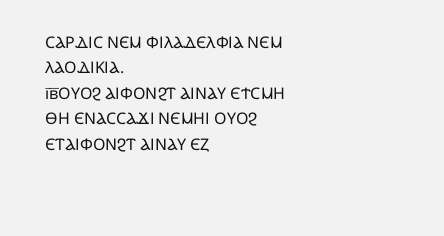ⲤⲀⲢⲆⲒⲤ ⲚⲈⲘ ⲪⲒⲖⲀⲆⲈⲖⲪⲒⲀ ⲚⲈⲘ ⲖⲀⲞⲆⲒⲔⲒⲀ.
ⲓ̅ⲃ̅ⲞⲨⲞϨ ⲀⲒⲪⲞⲚϨⲦ ⲀⲒⲚⲀⲨ ⲈϮⲤⲘⲎ ⲐⲎ ⲈⲚⲀⲤⲤⲀϪⲒ ⲚⲈⲘⲎⲒ ⲞⲨⲞϨ ⲈⲦⲀⲒⲪⲞⲚϨⲦ ⲀⲒⲚⲀⲨ ⲈⲌ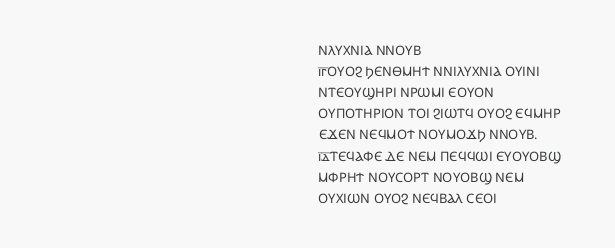ⲚⲖⲨⲬⲚⲒⲀ ⲚⲚⲞⲨⲂ
ⲓ̅ⲅ̅ⲞⲨⲞϨ ϦⲈⲚⲐⲘⲎϮ ⲚⲚⲒⲖⲨⲬⲚⲒⲀ ⲞⲨⲒⲚⲒ ⲚⲦⲈⲞⲨϢⲎⲢⲒ ⲚⲢⲰⲘⲒ ⲈⲞⲨⲞⲚ ⲞⲨⲠⲞⲦⲎⲢⲒⲞⲚ ⲦⲞⲒ ϨⲒⲰⲦϤ ⲞⲨⲞϨ ⲈϤⲘⲎⲢ ⲈϪⲈⲚ ⲚⲈϤⲘⲞϮ ⲚⲞⲨⲘⲞϪϦ ⲚⲚⲞⲨⲂ.
ⲓ̅ⲇ̅ⲦⲈϤⲀⲪⲈ ⲆⲈ ⲚⲈⲘ ⲠⲈϤϤⲰⲒ ⲈⲨⲞⲨⲞⲂϢ ⲘⲪⲢⲎϮ ⲚⲞⲨⲤⲞⲢⲦ ⲚⲞⲨⲞⲂϢ ⲚⲈⲘ ⲞⲨⲬⲒⲰⲚ ⲞⲨⲞϨ ⲚⲈϤⲂⲀⲖ ⲤⲈⲞⲒ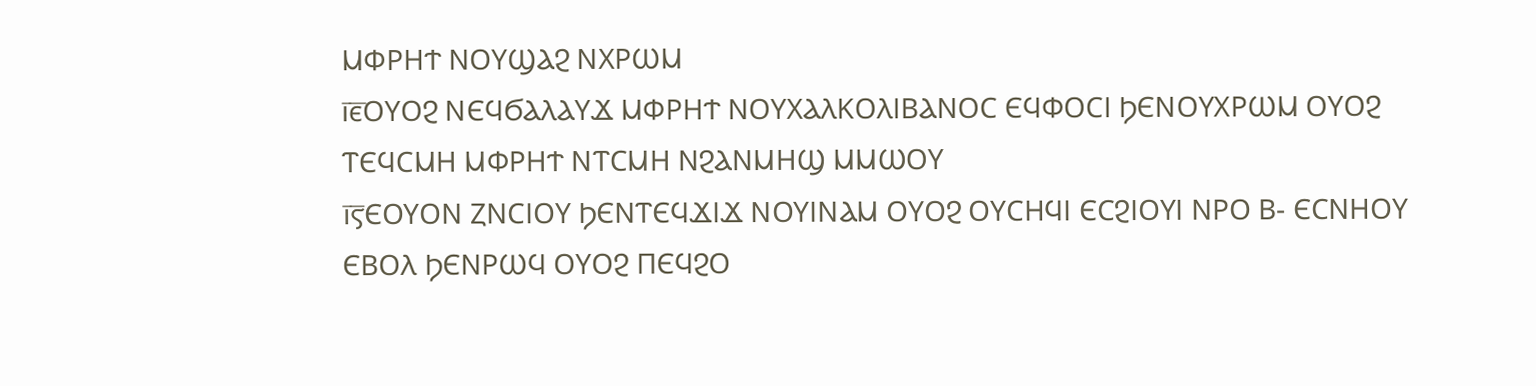ⲘⲪⲢⲎϮ ⲚⲞⲨϢⲀϨ ⲚⲬⲢⲰⲘ
ⲓ̅ⲉ̅ⲞⲨⲞϨ ⲚⲈϤϬⲀⲖⲀⲨϪ ⲘⲪⲢⲎϮ ⲚⲞⲨⲬⲀⲖⲔⲞⲖⲒⲂⲀⲚⲞⲤ ⲈϤⲪⲞⲤⲒ ϦⲈⲚⲞⲨⲬⲢⲰⲘ ⲞⲨⲞϨ ⲦⲈϤⲤⲘⲎ ⲘⲪⲢⲎϮ ⲚⲦⲤⲘⲎ ⲚϨⲀⲚⲘⲎϢ ⲘⲘⲰⲞⲨ
ⲓ̅ⲋ̅ⲈⲞⲨⲞⲚ ⲌⲚⲤⲒⲞⲨ ϦⲈⲚⲦⲈϤϪⲒϪ ⲚⲞⲨⲒⲚⲀⲘ ⲞⲨⲞϨ ⲞⲨⲤⲎϤⲒ ⲈⲤϨⲒⲞⲨⲒ ⲚⲢⲞ Ⲃ- ⲈⲤⲚⲎⲞⲨ ⲈⲂⲞⲖ ϦⲈⲚⲢⲰϤ ⲞⲨⲞϨ ⲠⲈϤϨⲞ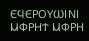ⲈϤⲈⲢⲞⲨⲰⲒⲚⲒ ⲘⲪⲢⲎϮ ⲘⲪⲢⲎ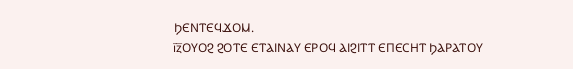ϦⲈⲚⲦⲈϤϪⲞⲘ.
ⲓ̅ⲍ̅ⲞⲨⲞϨ ϨⲞⲦⲈ ⲈⲦⲀⲒⲚⲀⲨ ⲈⲢⲞϤ ⲀⲒϨⲒⲦⲦ ⲈⲠⲈⲤⲎⲦ ϦⲀⲢⲀⲦⲞⲨ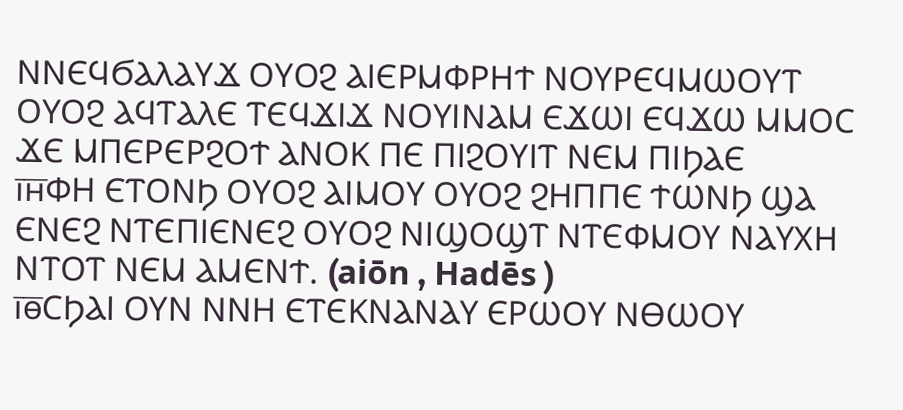ⲚⲚⲈϤϬⲀⲖⲀⲨϪ ⲞⲨⲞϨ ⲀⲒⲈⲢⲘⲪⲢⲎϮ ⲚⲞⲨⲢⲈϤⲘⲰⲞⲨⲦ ⲞⲨⲞϨ ⲀϤⲦⲀⲖⲈ ⲦⲈϤϪⲒϪ ⲚⲞⲨⲒⲚⲀⲘ ⲈϪⲰⲒ ⲈϤϪⲰ ⲘⲘⲞⲤ ϪⲈ ⲘⲠⲈⲢⲈⲢϨⲞϮ ⲀⲚⲞⲔ ⲠⲈ ⲠⲒϨⲞⲨⲒⲦ ⲚⲈⲘ ⲠⲒϦⲀⲈ
ⲓ̅ⲏ̅ⲪⲎ ⲈⲦⲞⲚϦ ⲞⲨⲞϨ ⲀⲒⲘⲞⲨ ⲞⲨⲞϨ ϨⲎⲠⲠⲈ ϮⲰⲚϦ ϢⲀ ⲈⲚⲈϨ ⲚⲦⲈⲠⲒⲈⲚⲈϨ ⲞⲨⲞϨ ⲚⲒϢⲞϢⲦ ⲚⲦⲈⲪⲘⲞⲨ ⲚⲀⲨⲬⲎ ⲚⲦⲞⲦ ⲚⲈⲘ ⲀⲘⲈⲚϮ. (aiōn , Hadēs )
ⲓ̅ⲑ̅ⲤϦⲀⲒ ⲞⲨⲚ ⲚⲚⲎ ⲈⲦⲈⲔⲚⲀⲚⲀⲨ ⲈⲢⲰⲞⲨ ⲚⲐⲰⲞⲨ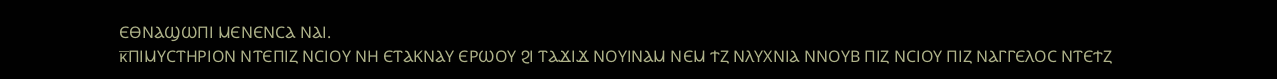ⲈⲐⲚⲀϢⲰⲠⲒ ⲘⲈⲚⲈⲚⲤⲀ ⲚⲀⲒ.
ⲕ̅ⲠⲒⲘⲨⲤⲦⲎⲢⲒⲞⲚ ⲚⲦⲈⲠⲒⲌ ⲚⲤⲒⲞⲨ ⲚⲎ ⲈⲦⲀⲔⲚⲀⲨ ⲈⲢⲰⲞⲨ ϨⲒ ⲦⲀϪⲒϪ ⲚⲞⲨⲒⲚⲀⲘ ⲚⲈⲘ ϮⲌ ⲚⲖⲨⲬⲚⲒⲀ ⲚⲚⲞⲨⲂ ⲠⲒⲌ ⲚⲤⲒⲞⲨ ⲠⲒⲌ ⲚⲀⲄⲄⲈⲖⲞⲤ ⲚⲦⲈϮⲌ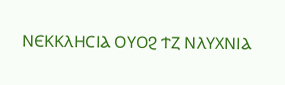ⲚⲈⲔⲔⲖⲎⲤⲒⲀ ⲞⲨⲞϨ ϮⲌ ⲚⲖⲨⲬⲚⲒⲀ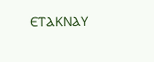ⲈⲦⲀⲔⲚⲀⲨ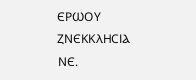ⲈⲢⲰⲞⲨ ⲌⲚⲈⲔⲔⲖⲎⲤⲒⲀ ⲚⲈ.